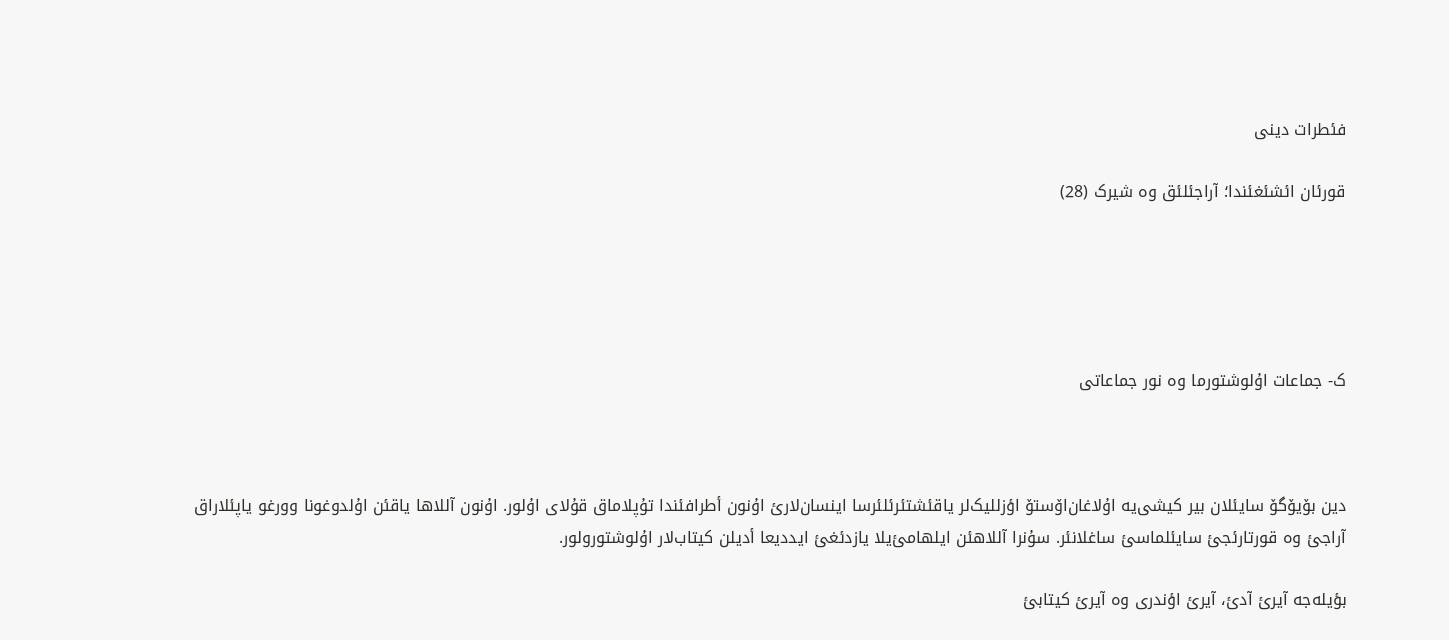فئطرات دینی

قورئان ائشئغئندا؛ آراجئلئق وە شیرک (28)





ک- جماعات اۇلوشتورما وە نور جماعاتی



دین بۆیۆگۆ سایئلان بیر کیشی‌یە اۇلاغان‌اۆستۆ اؤزللیک‌لر یاقئشتئرئلئرسا اینسان‌لارئ اۇنون أطرافئندا تۇپلاماق قۇلای اۇلور. اۇنون آللاها یاقئن اۇلدوغونا وورغو یاپئلاراق آراجئ وە قورتارئجئ سایئلماسئ ساغلانئر. سۇنرا آللاهئن ایلهامئ‌یلا یازدئغئ ایددیعا أدیلن کیتاب‌لار اۇلوشتورولور.

بؤیلەجە آیرئ آدئ، آیرئ اؤندری وە آیرئ کیتابئ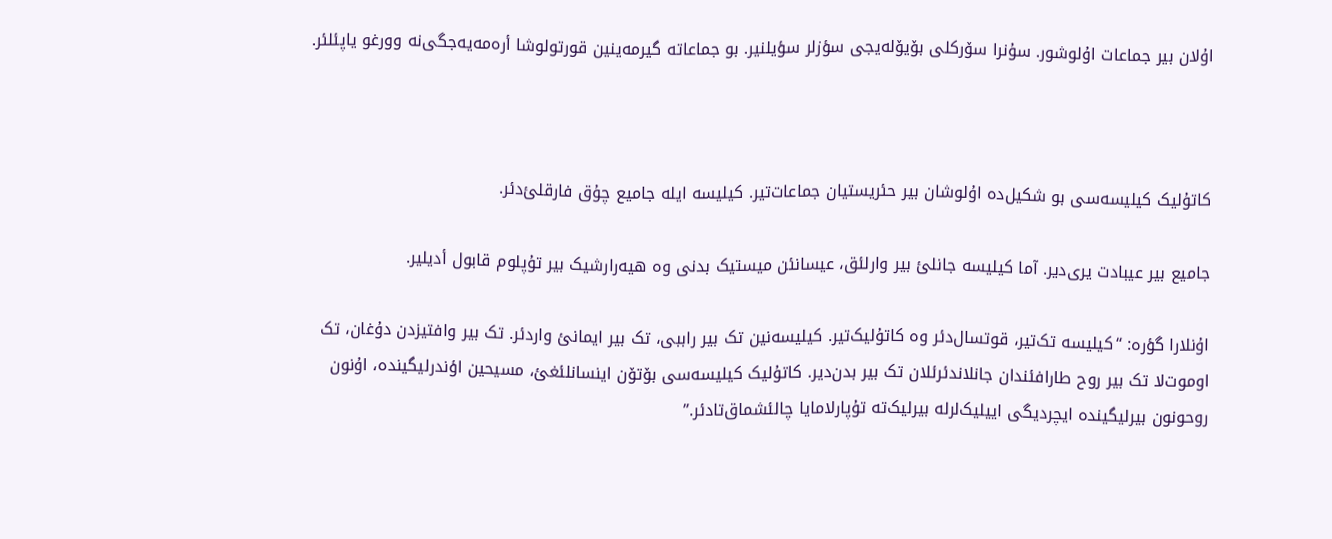اۇلان بیر جماعات اۇلوشور. سۇنرا سۆرکلی بۆیۆلەیجی سؤزلر سؤیلنیر. بو جماعاتە گیرمەینین قورتولوشا أرەمەیەجگی‌نە وورغو یاپئلئر.



کاتۇلیک کیلیسەسی بو شکیل‌دە اۇلوشان بیر حئریستیان جماعات‌تیر. کیلیسە ایلە جامیع چۇق فارقلئ‌دئر.

جامیع بیر عیبادت یری‌دیر. آما کیلیسە جانلئ بیر وارلئق، عیسانئن میستیک بدنی وە هیەرارشیک بیر تۇپلوم قابول أدیلیر.

اۇنلارا گؤرە: “کیلیسە تک‌تیر، قوتسال‌دئر وە کاتۇلیک‌تیر. کیلیسەنین تک بیر راببی، تک بیر ایمانئ واردئر. تک بیر وافتیزدن دۇغان، تک اوموت‌لا تک بیر روح طارافئندان جانلاندئرئلان تک بیر بدن‌دیر. کاتۇلیک کیلیسەسی بۆتۆن اینسانلئغئ، مسیحین اؤندرلیگیندە، اۇنون روحونون بیرلیگیندە ایچردیگی اییلیک‌لرلە بیرلیک‌تە تۇپارلامایا چالئشماق‌تادئر.”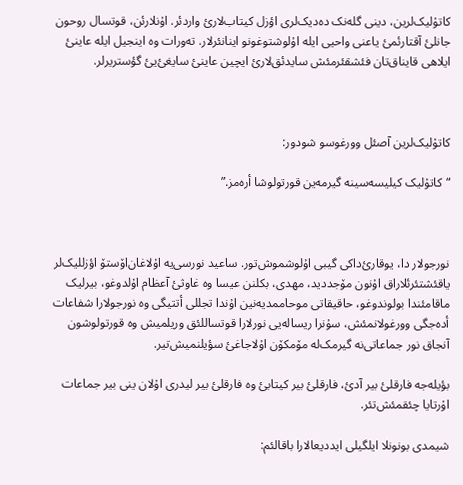کاتۇلیک‌لرین، دینی گلەنک دەدیک‌لری اؤزل کیتاب‌لارئ واردئر. اۇنلارئن، قوتسال روحون جانلئ آقتارئمئ یاعنی واحیی ایلە اۇلوشتوغونو اینانئرلار. تەورات وە اینجیل ایلە عاینئ ایلاهی قایناق‌تان فئشقئرمئش سایدئق‌لارئ ایچین عاینئ سایغئ‌یئ گؤستریرلر.



کاتۇلیک‌لرین آصئل وورغوسو شودور:

“کاتۇلیک کیلیسەسینە گیرمەین قورتولوشا أرەمز.”



نورجولار دا، یوقارئ‌داکی گیبی اۇلوشموش‌تور. ساعید نورسی‌یە اۇلاغان‌اۆستۆ اؤزللیک‌لر یاقئشتئرئلاراق اۇنون مۆجددید، مهدی، بکلنن عیسا وە غاوثئ آعظام اۇلدوغو، بیرلیک ماقامئندا بولوندوغو، حاقیقاتی موحاممدیەنین اۇندا تجللی أتتیگی وە نورجولارا شفاعات أدەجگی وورغولانمئش، سۇنرا ریسالەیی نورلارا قوتساللئق وریلمیش وە قورتولوشون آنجاق نور جماعاتی‌نە گیرمک‌لە مۆمکۆن اۇلاجاغئ سؤیلنمیش‌تیر.

بؤیلەجە فارقلئ بیر آدئ، فارقلئ بیر کیتابئ وە فارقلئ بیر لیدری اۇلان ینی بیر جماعات اۇرتایا چئقمئش‌تئر.

شیمدی بونونلا ایلگیلی ایددیعالارا باقالئم: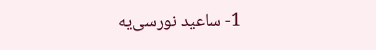1- ساعید نورسی‌یە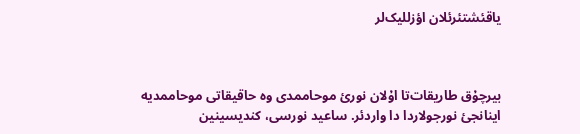یاقئشتئرئلان اؤزللیک‌لر



بیرچۇق طاریقات‌تا اۇلان نورئ موحاممدی وە حاقیقاتی موحاممدیە اینانجئ نورجولاردا دا واردئر. ساعید نورسی، کندیسینین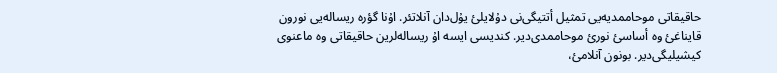حاقیقاتی موحاممدیەیی تمثیل أتتیگی‌نی دۇلایلئ یۇل‌دان آنلاتئر. اۇنا گؤرە ریسالەیی نورون قایناغئ وە أساسئ نورئ موحاممدی‌دیر. کندیسی ایسە اۇ ریسالەلرین حاقیقاتی وە ماعنوی کیشیلیگی‌دیر. بونون آنلامئ،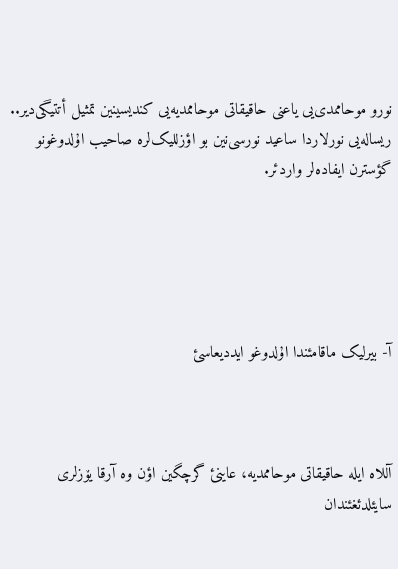نورو موحاممدی‌یی یاعنی حاقیقاتی موحاممدیەیی کندیسینین تمثیل أتتیگی‌دیر.. ریسالەیی نورلاردا ساعید نورسی‌نین بو اؤزللیک‌لرە صاحیب اۇلدوغونو گؤسترن ایفادەلر واردئر.





آ- بیرلیک ماقامئندا اۇلدوغو ایددیعاسئ



آللاە ایلە حاقیقاتی موحاممدیە، عاینئ گرچگین اؤن وە آرقا یۆزلری سایئلدئغئندان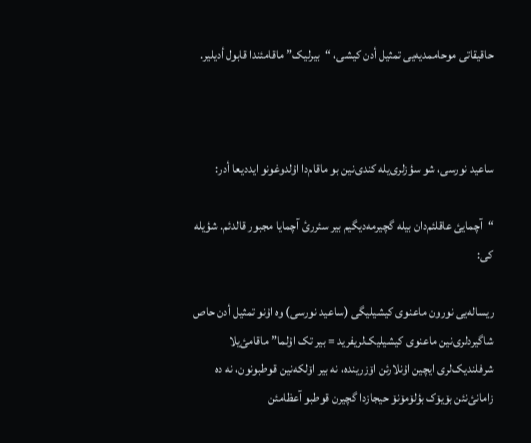حاقیقاتی موحاممدیەیی تمثیل أدن کیشی، “بیرلیک” ماقامئندا قابول أدیلیر.



ساعید نورسی، شو سؤزلری‌یلە کندی‌نین بو ماقام‌دا اۇلدوغونو ایددیعا أدر:

“آچمایئ عاقلئم‌دان بیلە گچیرمەدیگیم بیر سئررئ آچمایا مجبور قالدئم. شؤیلە کی:

ریسالەیی نورون ماعنوی کیشیلیگی (ساعید نورسی) وە اۇنو تمثیل أدن حاص شاگیردلری‌نین ماعنوی کیشیلیک‌لریفرید = بیر تک اۇلما” ماقامئ‌یلا شرفلندیک‌لری ایچین اۇنلارئن اۆزریندە، نە بیر اۆلکەنین قوطبونون، نە دە زامانئ‌نئن بۆیۆک بؤلۆمۆنۆ حیجازدا گچیرن قوطبو آعظامئن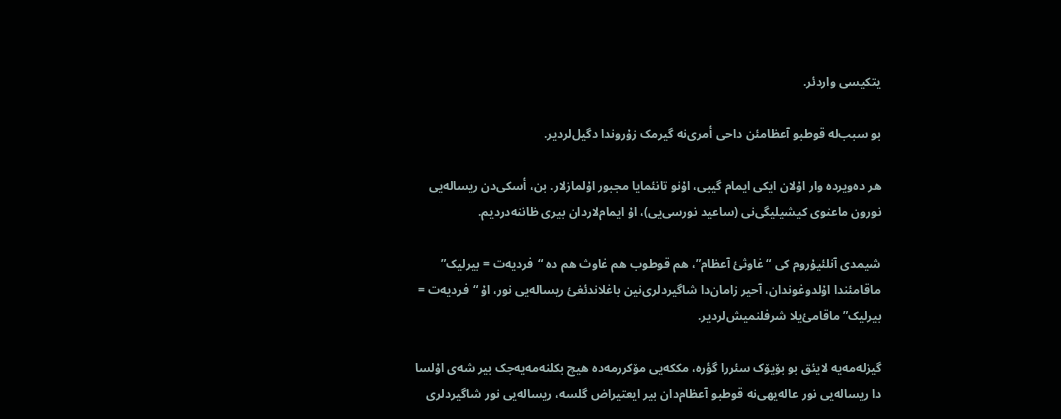یتکیسی واردئر.

بو سبب‌لە قوطبو آعظامئن داحی أمری‌نە گیرمک زۇروندا دگیل‌لردیر.

هر دەویردە وار اۇلان ایکی ایمام گیبی، اۇنو تانئمایا مجبور اۇلمازلار. بن، أسکی‌دن ریسالەیی نورون ماعنوی کیشیلیگی‌نی (ساعید نورسی‌یی)، اۇ ایمام‌لاردان بیری ظاننەدردیم.

شیمدی آنلئیۇروم کی “غاوثئ آعظام”، هم قوطوب هم غاوث هم دە “فردیەت = بیرلیک” ماقامئندا اۇلدوغوندان، آحیر زامان‌دا شاگیردلری‌نین باغلاندئغئ ریسالەیی نور، اۇ “فردیەت = بیرلیک” ماقامئ‌یلا شرفلنمیش‌لردیر.

گیزلەمەیە لایئق بو بۆیۆک سئررا گؤرە، مککەیی مۆکررمەدە هیچ بکلنەمەیەجک بیر شەی اۇلسا دا ریسالەیی نور عالەیهی‌نە قوطبو آعظام‌دان بیر ایعتیراض گلسە، ریسالەیی نور شاگیردلری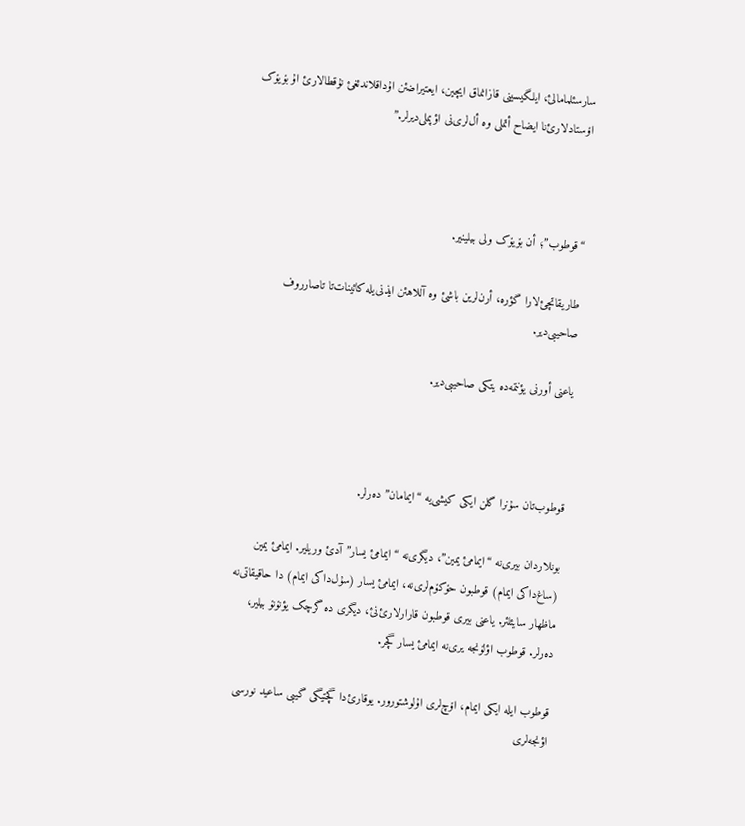سارسئلمامالئ، ایلگیسینی قازانماق ایچین، ایعتیراضئن اۇداقلاندئغئ نۇقطالارئ اۇ بۆیۆک اۆستادلارئ‌نا ایضاح أتملی وە أل‌لری‌نی اؤپملی‌دیرلر.”



“قوطوب”؛ أن بۆیۆک ولی بیلینیر.

طاریقاتچئ‌لارا گؤرە، أرن‌لرین باشئ وە آللاهئن ایذنی‌یلە کائینات‌تا تاصارروف صاحیبی‌دیر.

یاعنی أورنی یؤنتمەدە یتکی صاحیبی‌دیر.



قوطوب‌تان سۇنرا گلن ایکی کیشی‌یە “ایمامان” دەرلر.

بونلاردان بیری‌نە “ایمامئ یمین”، دیگری‌نە “ایمامئ یسار” آدئ وریلیر. ایمامئ یمین (ساغ‌داکی ایمام) قوطبون حۆکۆم‌لری‌نە، ایمامئ یسار (سۇل‌داکی ایمام) دا حاقیقاتی‌نە ماظهار سایئلئر. یاعنی بیری قوطبون قارارلارئ‌نئ، دیگری دە گرچک یؤنۆنۆ بیلیر، دەرلر. قوطوب اؤلۆنجە یری‌نە ایمامئ یسار گچر.

قوطوب ایلە ایکی ایمام، اۆچ‌لری اۇلوشتورور. یوقارئ‌دا گچتیگی گیبی ساعید نورسی اؤنجەلری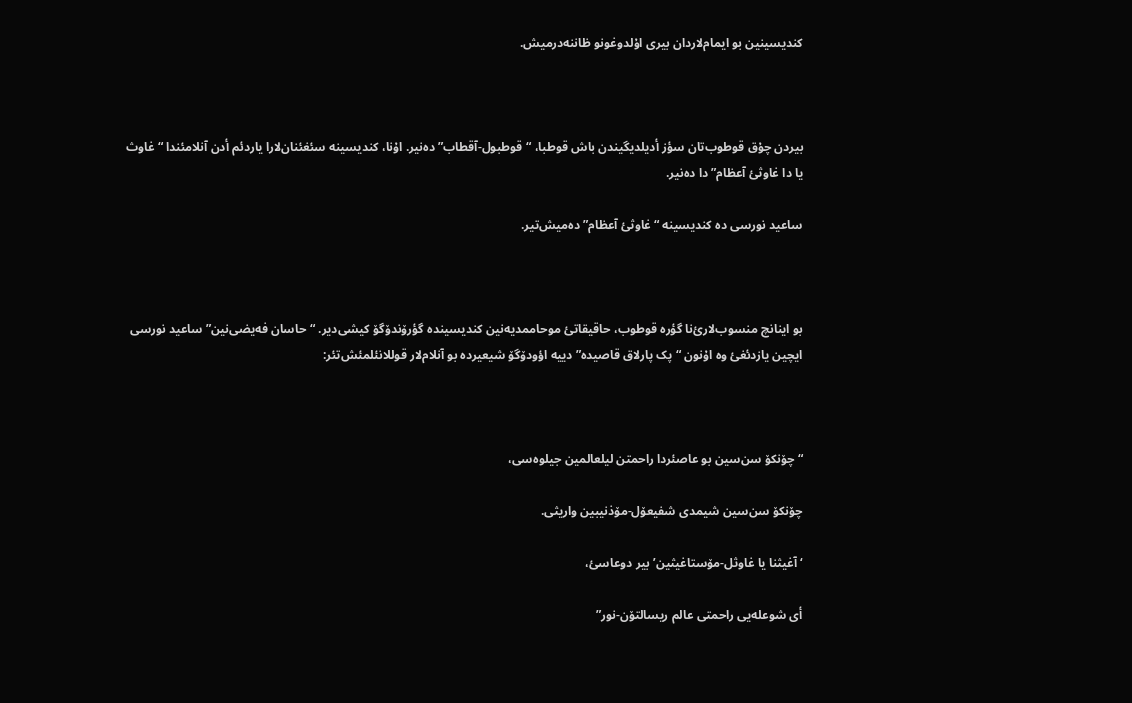کندیسینین بو ایمام‌لاردان بیری اۇلدوغونو ظاننەدرمیش.



بیردن چۇق قوطوب‌تان سؤز أدیلدیگیندن باش قوطبا، “قوطبول-آقطاب” دەنیر. اۇنا، کندیسینە سئغئنان‌لارا یاردئم أدن آنلامئندا “غاوث یا دا غاوثئ آعظام” دا دەنیر.

ساعید نورسی دە کندیسینە “غاوثئ آعظام” دەمیش‌تیر.



بو اینانچ منسوب‌لارئ‌نا گؤرە قوطوب، حاقیقاتئ موحاممدیەنین کندیسیندە گؤرۆندۆگۆ کیشی‌دیر. “حاسان فەیضی‌نین” ساعید نورسی ایچین یازدئغئ وە اۇنون “پک پارلاق قاصیدە” دییە اؤودۆگۆ شیعیردە بو آنلام‌لار قوللانئلمئش‌تئر:



“چۆنکۆ سن‌سین بو عاصئردا راحمتن لیلعالمین جیلوەسی،

چۆنکۆ سن‌سین شیمدی شفیعۆل-مۆذنیبین واریثی.

‘آغیثنا یا غاوثل-مۆستاغیثین’ بیر دوعاسئ،

أی شوعلەیی راحمتی عالم ریسالتۆن-نور”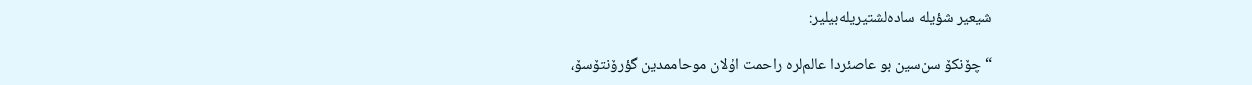شیعیر شؤیلە سادەلشتیریلەبیلیر:

“چۆنکۆ سن‌سین بو عاصئردا عالم‌لرە راحمت اۇلان موحاممدین گؤرۆنتۆسۆ،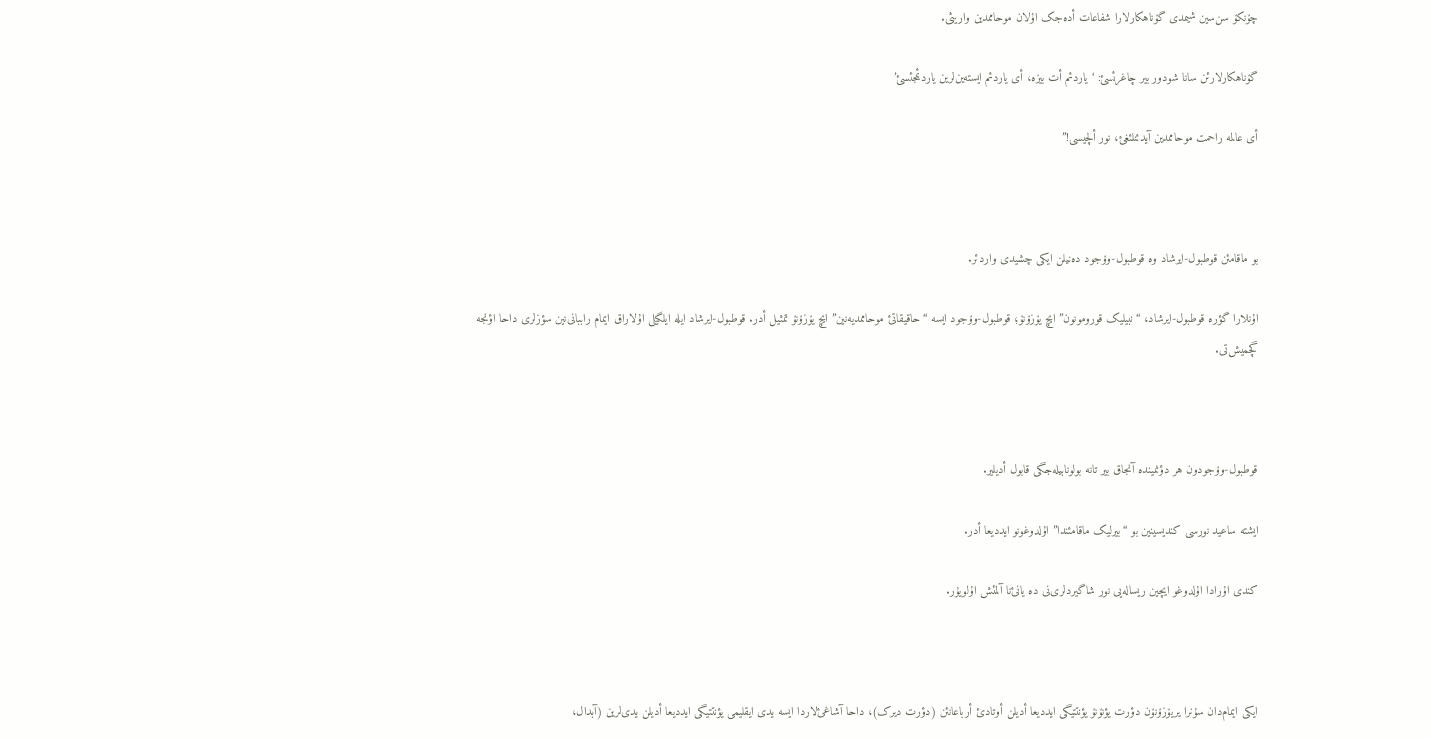چۆنکۆ سن‌سین شیمدی گۆناهکارلارا شفاعات أدەجک اۇلان موحاممدین واریثی.

گۆناهکارلارئن سانا شودور بیر چاغرئسئ: ‘یاردئم أت بیزە، أی یاردئم ایستەین‌لرین یاردئمجئسئ’

أی عالمە راحمت موحاممدین آیدئنلئغئ، نور ألچیسی!”



بو ماقامئن قوطبول-ایرشاد وە قوطبول-وۆجود دەنیلن ایکی چشیدی واردئر.

اۇنلارا گؤرە قوطبول-ایرشاد، “نبیلیک قورومونون” ایچ یۆزۆنۆ؛ قوطبول-وۆجود ایسە “حاقیقاتئ موحاممدیەنین” ایچ یۆزۆنۆ تمثیل أدر. قوطبول-ایرشاد ایلە ایلگیلی اۇلاراق ایمام راببانی‌نین سؤزلری داحا اؤنجە گچمیش‌تی.



قوطبول-وۆجودون هر دؤنمیندە آنجاق بیر تانە بولونابیلەجگی قابول أدیلیر.

ایشتە ساعید نورسی کندیسینین بو “بیرلیک ماقامئندا” اۇلدوغونو ایددیعا أدر.

کندی اۇرادا اۇلدوغو ایچین ریسالەیی نور شاگیردلری‌نی دە یانئ‌نا آلمئش اۇلویۇر.



ایکی ایمام‌دان سۇنرا یریۆزۆنۆن دؤرت یؤنۆنۆ یؤنتتیگی ایددیعا أدیلن أوتادئ أرباعانئن (دؤرت دیرک)، داحا آشاغئ‌لاردا ایسە یدی ایقلیمی یؤنتتیگی ایددیعا أدیلن یدی‌لرین (آبدال،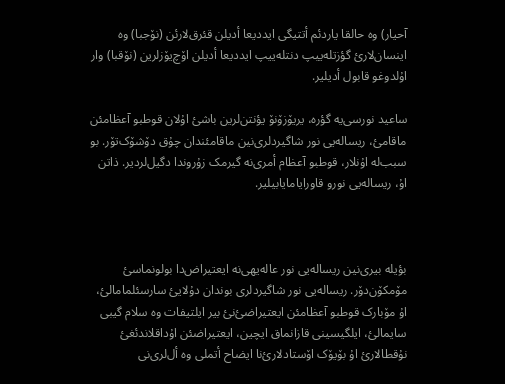آحیار) وە حالقا یاردئم أتتیگی ایددیعا أدیلن قئرق‌لارئن (نۆجبا) وە اینسان‌لارئ گؤزتلەییپ دنتلەییپ ایددیعا أدیلن اۆچ‌یۆزلرین (نۆقبا) وار اۇلدوغو قابول أدیلیر.

ساعید نورسی‌یە گؤرە، یریۆزۆنۆ یؤنتن‌لرین باشئ اۇلان قوطبو آعظامئن ماقامئ، ریسالەیی نور شاگیردلری‌نین ماقامئندان چۇق دۆشۆک‌تۆر. بو سبب‌لە اۇنلار، قوطبو آعظام أمری‌نە گیرمک زۇروندا دگیل‌لردیر. ذاتن اۇ، ریسالەیی نورو قاورایامایابیلیر.



بؤیلە بیری‌نین ریسالەیی نور عالەیهی‌نە ایعتیراض‌دا بولونماسئ مۆمکۆن‌دۆر. ریسالەیی نور شاگیردلری بوندان دۇلایئ سارسئلمامالئ، اۇ مۆبارک قوطبو آعظامئن ایعتیراضئ‌نئ بیر ایلتیفات وە سلام گیبی سایمالئ، ایلگیسینی قازانماق ایچین، ایعتیراضئن اۇداقلاندئغئ نۇقطالارئ اۇ بۆیۆک اۆستادلارئ‌نا ایضاح أتملی وە أل‌لری‌نی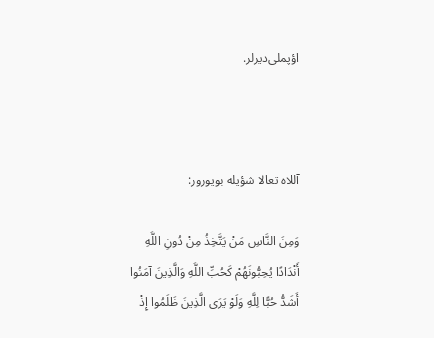اؤپملی‌دیرلر.



آللاە تعالا شؤیلە بویورور:

وَمِنَ النَّاسِ مَنْ يَتَّخِذُ مِنْ دُونِ اللَّهِ أَنْدَادًا يُحِبُّونَهُمْ كَحُبِّ اللَّهِ وَالَّذِينَ آمَنُوا أَشَدُّ حُبًّا لِلَّهِ وَلَوْ يَرَى الَّذِينَ ظَلَمُوا إِذْ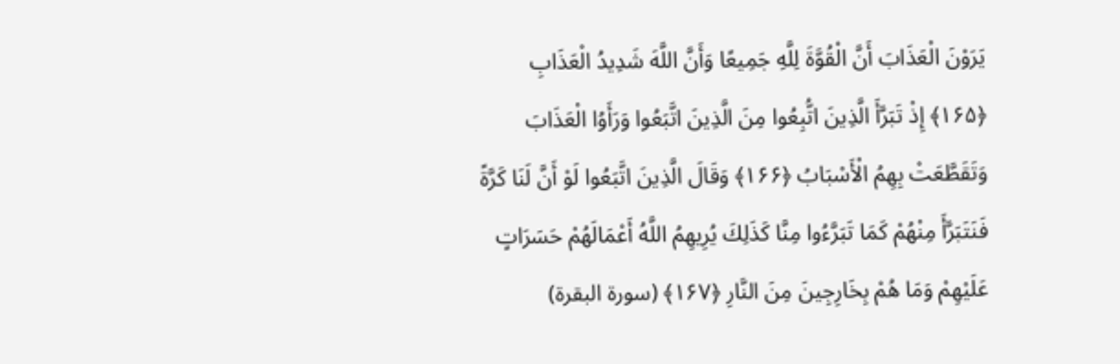يَرَوْنَ الْعَذَابَ أَنَّ الْقُوَّةَ لِلَّهِ جَمِيعًا وَأَنَّ اللَّهَ شَدِيدُ الْعَذَابِ ﴿۱۶۵﴾ إِذْ تَبَرَّأَ الَّذِينَ اتُّبِعُوا مِنَ الَّذِينَ اتَّبَعُوا وَرَأَوُا الْعَذَابَ وَتَقَطَّعَتْ بِهِمُ الْأَسْبَابُ ﴿۱۶۶﴾ وَقَالَ الَّذِينَ اتَّبَعُوا لَوْ أَنَّ لَنَا كَرَّةً فَنَتَبَرَّأَ مِنْهُمْ كَمَا تَبَرَّءُوا مِنَّا كَذَلِكَ يُرِيهِمُ اللَّهُ أَعْمَالَهُمْ حَسَرَاتٍ عَلَيْهِمْ وَمَا هُمْ بِخَارِجِينَ مِنَ النَّارِ ﴿۱۶۷﴾ (سورة البقرة)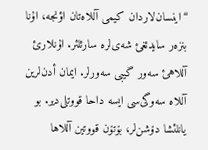“اینسان‌لاردان کیمی آللاەتان اؤنجە، اۇنا بنزەر سایدئغئ شەی‌لرە سارئلئر. اۇنلارئ آللاهئ سەور گیبی سەورلر. ایمان أدن‌لرین آللاە سەوگی‌سی ایسە داحا قووتلی‌دیر. بو یانلئشا دۆشن‌لر، بۆتۆن قووتین آللاها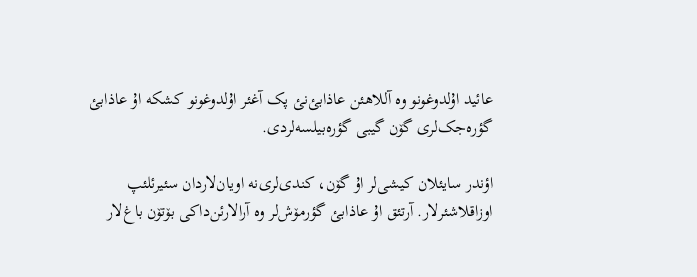عائید اۇلدوغونو وە آللاهئن عاذابئ‌نئ پک آغئر اۇلدوغونو کشکە اۇ عاذابئ گؤرەجک‌لری گۆن گیبی گؤرەبیلسەلردی.

اؤندر سایئلان کیشی‌لر اۇ گۆن، کندی‌لری‌نە اویان‌لاردان سئیرئلئپ اوزاقلاشئرلار. آرتئق اۇ عاذابئ گؤرمۆش‌لر وە آرالارئن‌داکی بۆتۆن باغ‌لار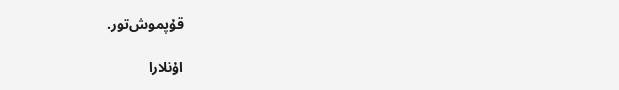قۇپموش‌تور.

اۇنلارا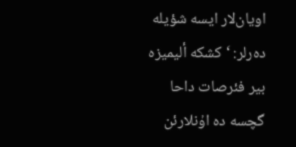اویان‌لار ایسە شؤیلە دەرلر: ‘کشکە ألیمیزە بیر فئرصات داحا گچسە دە اۇنلارئن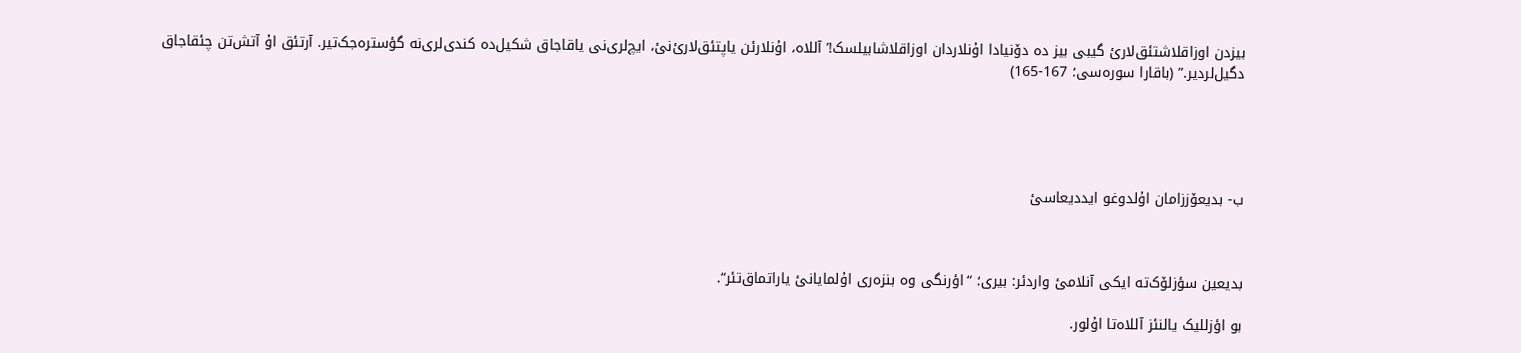بیزدن اوزاقلاشتئق‌لارئ گیبی بیز دە دۆنیادا اۇنلاردان اوزاقلاشابیلسک!’ آللاە، اۇنلارئن یاپتئق‌لارئ‌نئ، ایچ‌لری‌نی یاقاجاق شکیل‌دە کندی‌لری‌نە گؤسترەجک‌تیر. آرتئق اۇ آتش‌تن چئقاجاق دگیل‌لردیر.” (باقارا سورەسی؛ 167-165)





ب- بدیعۆززامان اۇلدوغو ایددیعاسئ



بدیعین سؤزلۆک‌تە ایکی آنلامئ واردئر: بیری؛ “اؤرنگی وە بنزەری اۇلمایانئ یاراتماق‌تئر“.

بو اؤزللیک یالنئز آللاەتا اۇلور.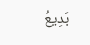بَدِيعُ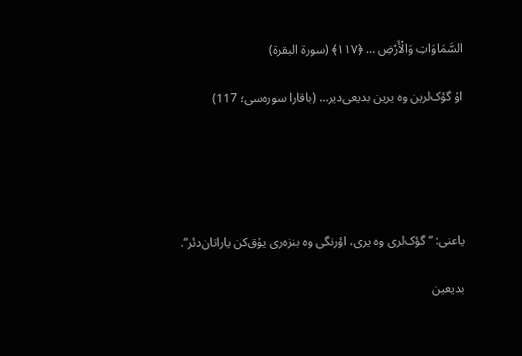السَّمَاوَاتِ وَالْأَرْضِ … ﴿۱۱۷﴾ (سورة البقرة)

اۇ گؤک‌لرین وە یرین بدیعی‌دیر… (باقارا سورەسی؛ 117)





یاعنی: “گؤک‌لری وە یری، اؤرنگی وە بنزەری یۇق‌کن یاراتان‌دئر“.

بدیعین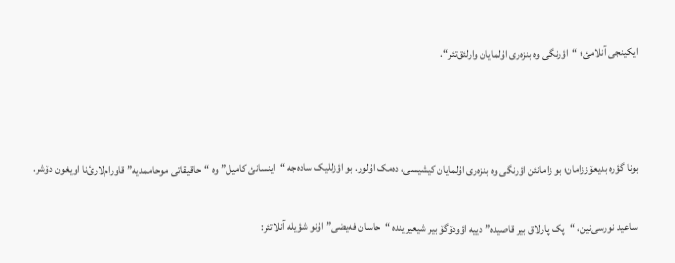ایکینجی آنلامئ؛ “اؤرنگی وە بنزەری اۇلمایان وارلئق‌تئر“.



بونا گؤرە بدیعۆززامان؛ بو زامانئن اؤرنگی وە بنزەری اۇلمایان کیشیسی، دەمک اۇلور. بو اؤزللیک سادەجە “اینسانئ کامیل” وە “حاقیقاتی موحاممدیە” قاورام‌لارئ‌نا اویغون دۆشر.

ساعید نورسی‌نین، “پک پارلاق بیر قاصیدە” دییە اؤودۆگۆ بیر شیعیریندە “حاسان فەیضی” اۇنو شؤیلە آنلاتئر: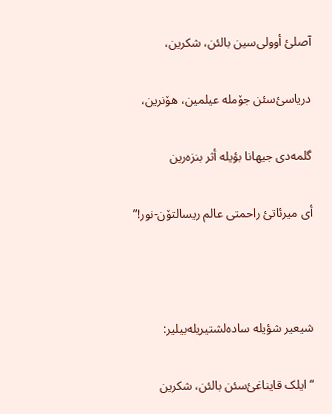آصلئ أوولی‌سین بالئن، شکرین،

دریاسئ‌سئن جۆملە عیلمین، هۆنرین،

گلمەدی جیهانا بؤیلە أثر بنزەرین

أی میرئاتئ راحمتی عالم ریسالتۆن-نور!”



شیعیر شؤیلە سادەلشتیریلەبیلیر:

“ایلک قایناغئ‌سئن بالئن، شکرین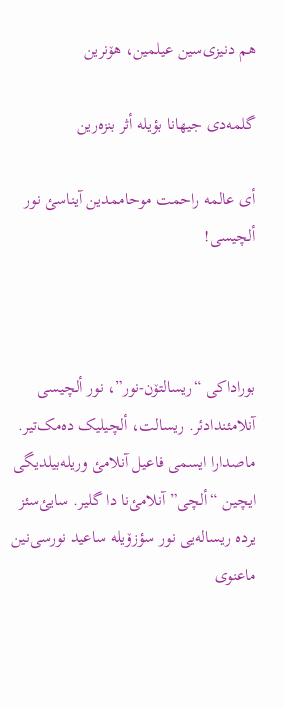هم دنیزی‌سین عیلمین، هۆنرین

گلمەدی جیهانا بؤیلە أثر بنزەرین

أی عالمە راحمت موحاممدین آیناسئ نور ألچیسی!



بوراداکی “ریسالتۆن-نور”، نور ألچیسی آنلامئندادئر. ریسالت، ألچیلیک دەمک‌تیر. ماصدارا ایسمی فاعیل آنلامئ وریلەبیلدیگی ایچین “ألچی” آنلامئ‌نا دا گلیر. سایئ‌سئز یردە ریسالەیی نور سؤزۆیلە ساعید نورسی‌نین ماعنوی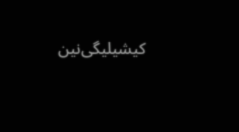کیشیلیگی‌نین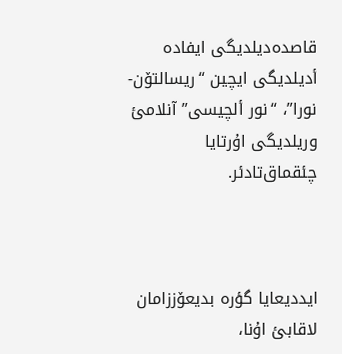قاصدەدیلدیگی ایفادە أدیلدیگی ایچین “ریسالتۆن-نورا”، “نور ألچیسی” آنلامئ وریلدیگی اۇرتایا چئقماق‌تادئر.



ایددیعایا گؤرە بدیعۆززامان لاقابئ اۇنا،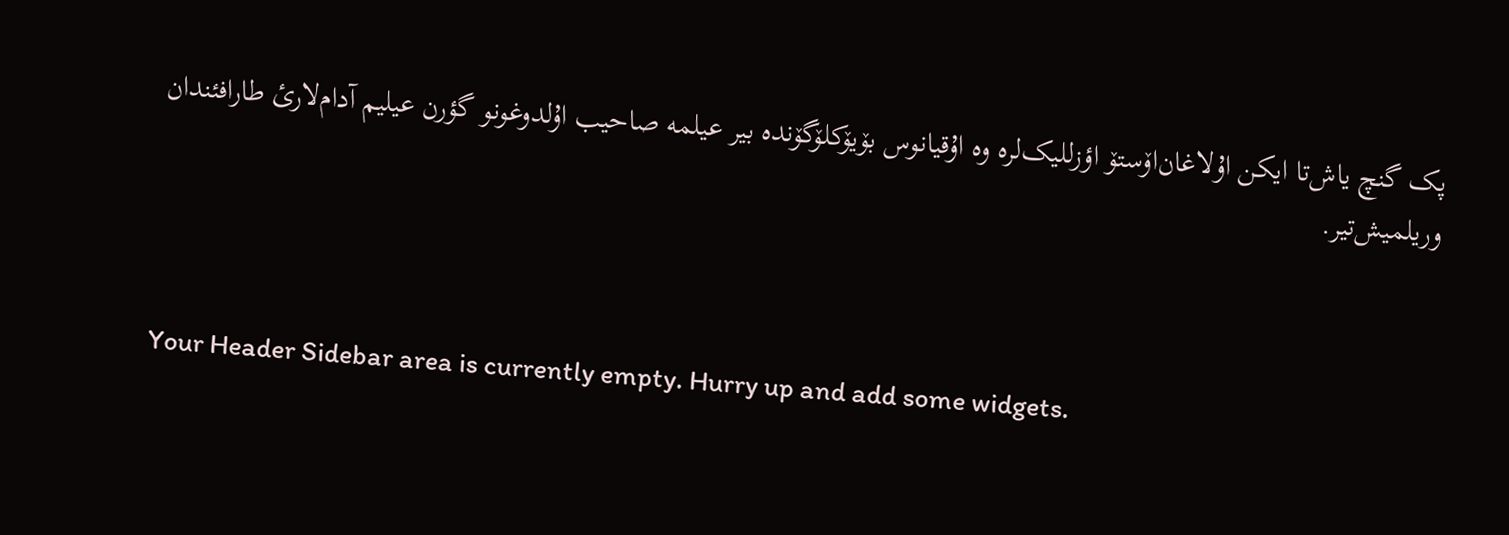پک گنچ یاش‌تا ایکن اۇلاغان‌اۆستۆ اؤزللیک‌لرە وە اۇقیانوس بۆیۆکلۆگۆندە بیر عیلمە صاحیب اۇلدوغونو گؤرن عیلیم آدام‌لارئ طارافئندان وریلمیش‌تیر.



Your Header Sidebar area is currently empty. Hurry up and add some widgets.